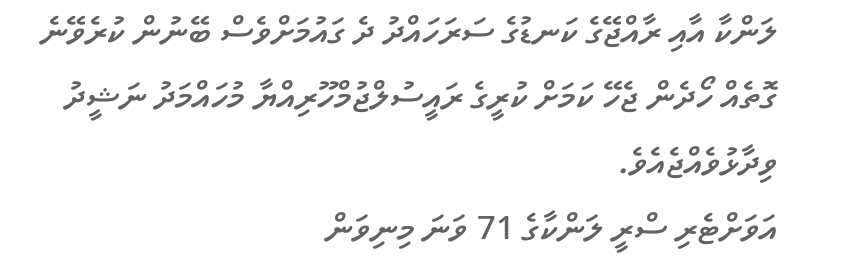ލަންކާ އާއި ރާއްޖޭގެ ކަނޑުގެ ސަރަހައްދު ދެ ގައުމަށްވެސް ބޭނުން ކުރެވޭނެ ގޮތެއް ހޯދެން ޖެހޭ ކަމަށް ކުރީގެ ރައީސުލްޖުމްހޫރިއްޔާ މުހައްމަދު ނަޝީދު ވިދާޅުވެއްޖެއެވެ.
އަވަށްޓެރި ސްރީ ލަންކާގެ 71 ވަނަ މިނިވަން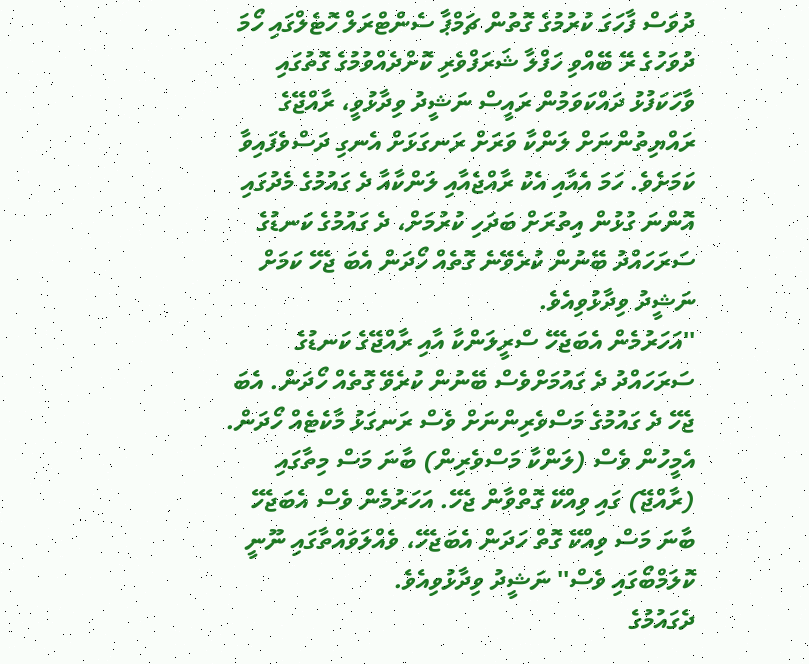ދުވަސް ފާހަގަ ކުރުމުގެ ގޮތުން ޗަމްޕާ ސެންޓްރަލް ހޮޓެލްގައި ހޯމަ ދުވަހުގެ ރޭ ބޭއްވި ހަފްލާ ޝަރަފްވެރި ކޮށްދެއްވުމުގެ ގޮތުގައި ވާހަކަފުޅު ދައްކަވަމުން ރައީސް ނަޝީދު ވިދާޅުވީ، ރާއްޖޭގެ ރައްޔިތުންނަށް ލަންކާ ވަރަށް ރަނގަޅަށް އެނގި ދަސްވެފައިވާ ކަމަށެވެ. ހަމަ އެއާއި އެކު ރާއްޖެއާއި ލަންކާއާ ދެ ގައުމުގެ މެދުގައި އޮންނަ ގުޅުން އިތުރަށް ބަދަހި ކުރުމަށް، ދެ ގައުމުގެ ކަނޑުގެ ސަރަހައްދު ބޭނުން ކުރެވޭނެ ގޮތެއް ހޯދަން އެބަ ޖެހޭ ކަމަށް ނަޝީދު ވިދާޅުވިއެވެ.
''އަހަރުމެން އެބަޖެހޭ ސްރީލަންކާ އާއި ރާއްޖޭގެ ކަނޑުގެ ސަރަހައްދު ދެ ގައުމަށްވެސް ބޭނުން ކުރެވޭ ގޮތެއް ހޯދަން. އެބަ ޖެހޭ ދެ ގައުމުގެ މަސްވެރިންނަށް ވެސް ރަނގަޅު މާކެޓެއް ހޯދަން. އެމީހުން ވެސް (ލަންކާ މަސްވެރިން) ބާނަ މަސް މިތާގައި (ރާއްޖޭ) ގައި ވިއްކޭ ގޮތްވާން ޖެހޭ. އަހަރުމެން ވެސް އެބަޖެހޭ ބާނަ މަސް ވިއްކޭ ގޮތް ހަދަން އެބަޖެހޭ، ވެއްލަވައްތާގައި ނޫނީ ކޮލަމްބޯގައި ވެސް'' ނަޝީދު ވިދާޅުވިއެވެ.
ދެގައުމުގެ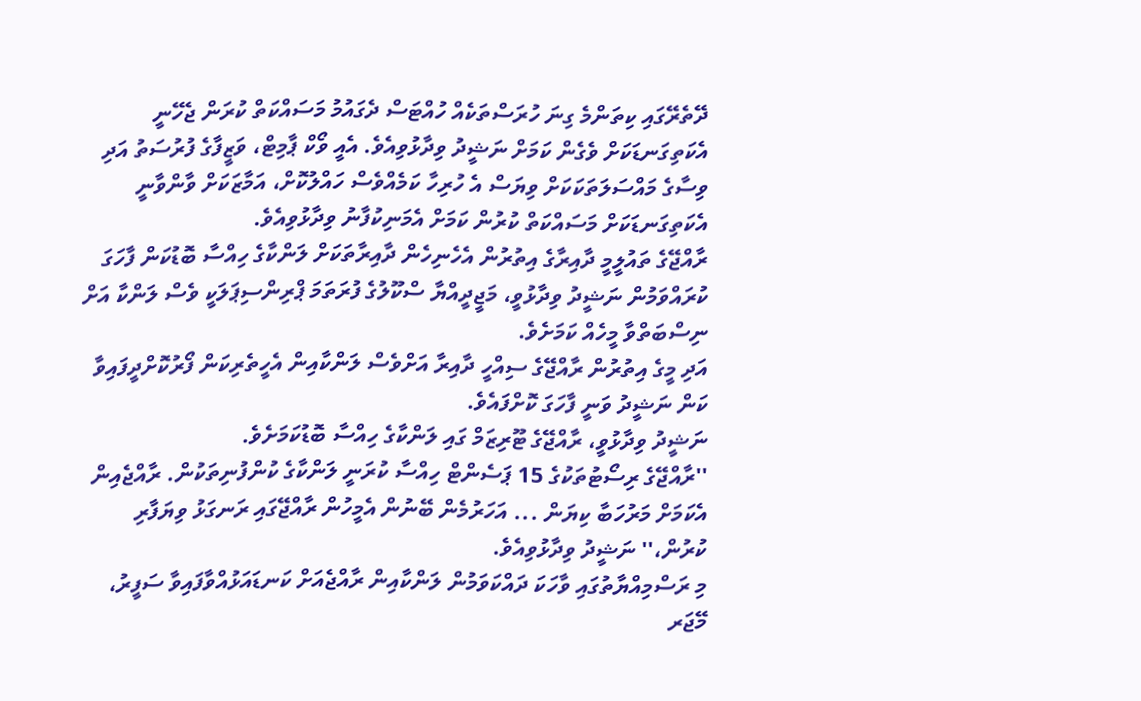ދޭތެރޭގައި ކިތަންމެ ގިނަ ހުރަސްތަކެއް ހުއްޓަސް ދެގައުމު މަސައްކަތް ކުރަން ޖެހޭނީ އެކަތިގަނޑަކަށް ވެގެން ކަމަށް ނަޝީދު ވިދާޅުވިއެވެ. އެއީ ވޯކް ޕާމިޓް، ވަޒީފާގެ ފުރުސަތު އަދި ވިސާގެ މައްސަލަތަކަކަށް ވިޔަސް އެ ހުރިހާ ކަމެއްވެސް ހައްލުކޮށް، އަމާޒަކަށް ވާންވާނީ އެކަތިގަނޑަކަށް މަސައްކަތް ކުރުން ކަމަށް އެމަނިކުފާނު ވިދާޅުވިއެވެ.
ރާއްޖޭގެ ތައުލީމީ ދާއިރާގެ އިތުރުން އެހެނިހެން ދާއިރާތަކަށް ލަންކާގެ ހިއްސާ ބޮޑުކަން ފާހަގަ ކުރައްވަމުން ނަޝީދު ވިދާޅުވީ، މަޖީދީއްޔާ ސްކޫލުގެ ފުރަތަމަ ޕްރިންސިޕަލަކީ ވެސް ލަންކާ އަށް ނިސްބަތްވާ މީހެއް ކަމަށެވެ.
އަދި މީގެ އިތުރުން ރާއްޖޭގެ ސިއްހީ ދާއިރާ އަށްވެސް ލަންކާއިން އެހީތެރިކަން ފޯރުކޮށްދީފައިވާ ކަން ނަޝީދު ވަނީ ފާހަގަ ކޮށްފައެވެ.
ނަޝީދު ވިދާޅުވީ، ރާއްޖޭގެ ޓޫރިޒަމް ގައި ލަންކާގެ ހިއްސާ ބޮޑުކަމަށެވެ.
''ރާއްޖޭގެ ރިސޯޓުތަކުގެ 15 ޕަސެންޓް ހިއްސާ ކުރަނީ ލަންކާގެ ކުންފުނިތަކުން. ރާއްޖެއިން އެކަމަށް މަރުހަބާ ކިޔަން ... އަހަރުމެން ބޭނުން އެމީހުން ރާއްޖޭގައި ރަނގަޅު ވިޔަފާރި ކުރުން،'' ނަޝީދު ވިދާޅުވިއެވެ.
މި ރަސްމިއްޔާތުގައި ވާހަކަ ދައްކަވަމުން ލަންކާއިން ރާއްޖެއަށް ކަނޑައަޅުއްވާފައިވާ ސަފީރު، މޭޖަރ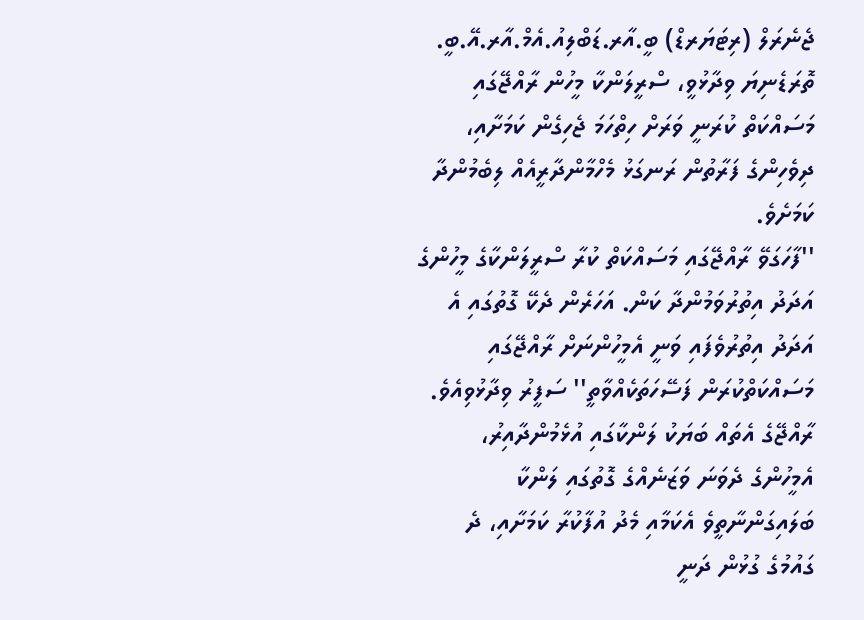ޖެނެރަލް (ރިޓަޔަރޑް) ބީ.އާރ.ޑަބްލިއު.އެމް.އާރ.އޭ.ބީ. ތޮރަޑެނިޔަ ވިދާޅުވީ، ސްރީލަންކާ މީހުން ރާއްޖޭގައި މަސައްކަތް ކުރަނީ ވަރަށް ހިތްހަމަ ޖެހިގެން ކަމަށާއި، ދިވެހިންގެ ފަރާތުން ރަނގަޅު މެހްމާންދާރީއެއް ލިބެމުންދާ ކަމަށެވެ.
''ފާހަގަވޭ ރާއްޖޭގައި މަސައްކަތް ކުރާ ސްރީލަންކާގެ މީހުންގެ އަދަދު އިތުރުވަމުންދާ ކަން. އަހަރެން ދެކޭ ގޮތުގައި އެ އަދަދު އިތުރުވެފައި ވަނީ އެމީހުންނަށް ރާއްޖޭގައި މަސައްކަތްކުރަން ފަސޭހަތަކެއްވާތީ'' ސަފީރު ވިދާޅުވިއެވެ.
ރާއްޖޭގެ އެތައް ބަޔަކު ލަންކާގައި އުޅެމުންދާއިރު، އެމީހުންގެ ދެވަނަ ވަޒަނެއްގެ ގޮތުގައި ލަންކާ ބަލައިގަންނާތީވެ އެކަމާއި މެދު އުފާކުރާ ކަމަށާއި، ދެ ގައުމުގެ ގުޅުން ދަނީ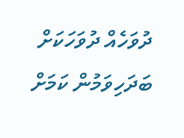ދުވަހެއް ދުވަހަކަށް ބަދަހިވަމުން ކަމަށް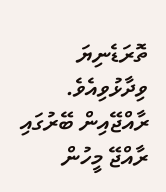ތޮރަޑެނިޔަ ވިދާޅުވިއެވެ.
ރާއްޖޭއިން ބޭރުގައި ރާއްޖޭ މީހުން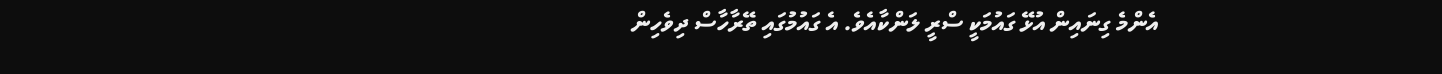އެންމެ ގިނައިން އުޅޭ ގައުމަކީ ސްރީ ލަންކާއެވެ. އެ ގައުމުގައި ތޭރާހާސް ދިވެހިން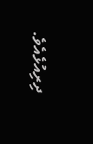ދިރިއުޅެއެވެ.